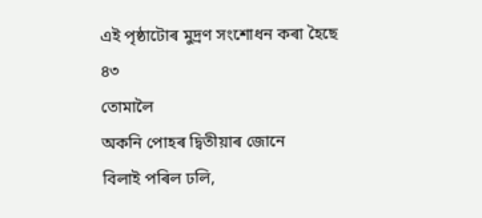এই পৃষ্ঠাটোৰ মুদ্ৰণ সংশোধন কৰা হৈছে
৪৩
তোমালৈ
অকনি পোহৰ দ্বিতীয়াৰ জোনে
বিলাই পৰিল ঢলি,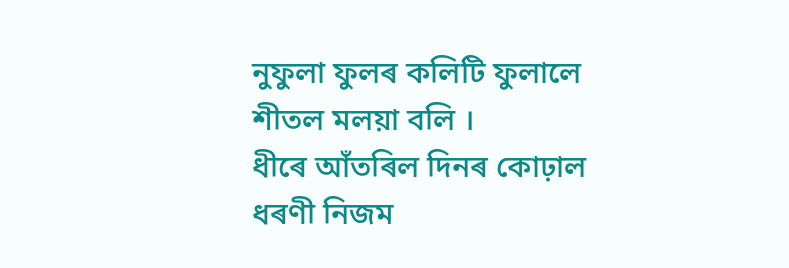নুফুলা ফুলৰ কলিটি ফুলালে
শীতল মলয়া বলি ।
ধীৰে আঁতৰিল দিনৰ কোঢ়াল
ধৰণী নিজম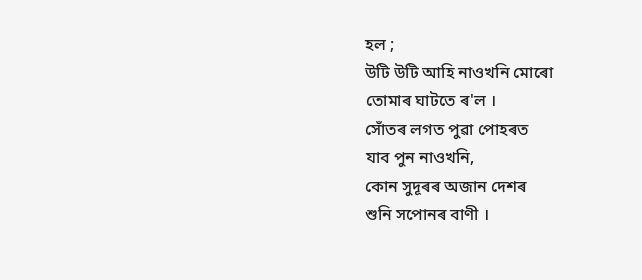হল ;
উটি উটি আহি নাওখনি মোৰো
তোমাৰ ঘাটতে ৰ'ল ।
সোঁতৰ লগত পুৱা পোহৰত
যাব পুন নাওখনি,
কোন সুদূৰৰ অজান দেশৰ
শুনি সপোনৰ বাণী ।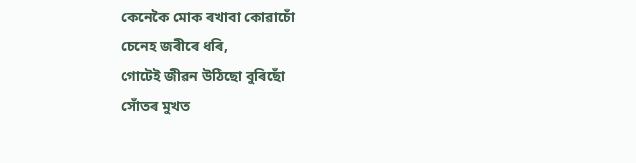কেনেকৈ মোক ৰখাবা কোৱাচোঁ
চেনেহ জৰীৰে ধৰি,
গোটেই জীৱন উঠিছো বুৰিছোঁ
সোঁতৰ মুখত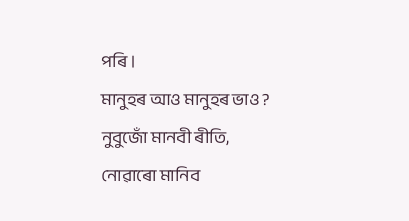পৰি ।
মানুহৰ আও মানুহৰ ভাও ?
নুবুজোঁ মানবী ৰীতি,
নোৱাৰো মানিব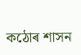কঠোৰ শাসন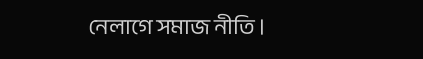নেলাগে সমাজ নীতি ।